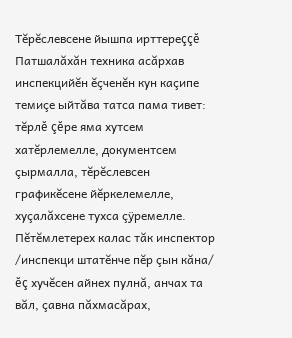Тĕрĕслевсене йышпа ирттереççĕ
Патшалăхăн техника асăрхав инспекцийĕн ĕçченĕн кун каçипе темиçе ыйтăва татса пама тивет: тĕрлĕ çĕре яма хутсем хатĕрлемелле, документсем çырмалла, тĕрĕслевсен графикĕсене йĕркелемелле, хуçалăхсене тухса çÿремелле. Пĕтĕмлетерех калас тăк инспектор /инспекци штатĕнче пĕр çын кăна/ ĕç хучĕсен айнех пулнă, анчах та вăл, çавна пăхмасăрах,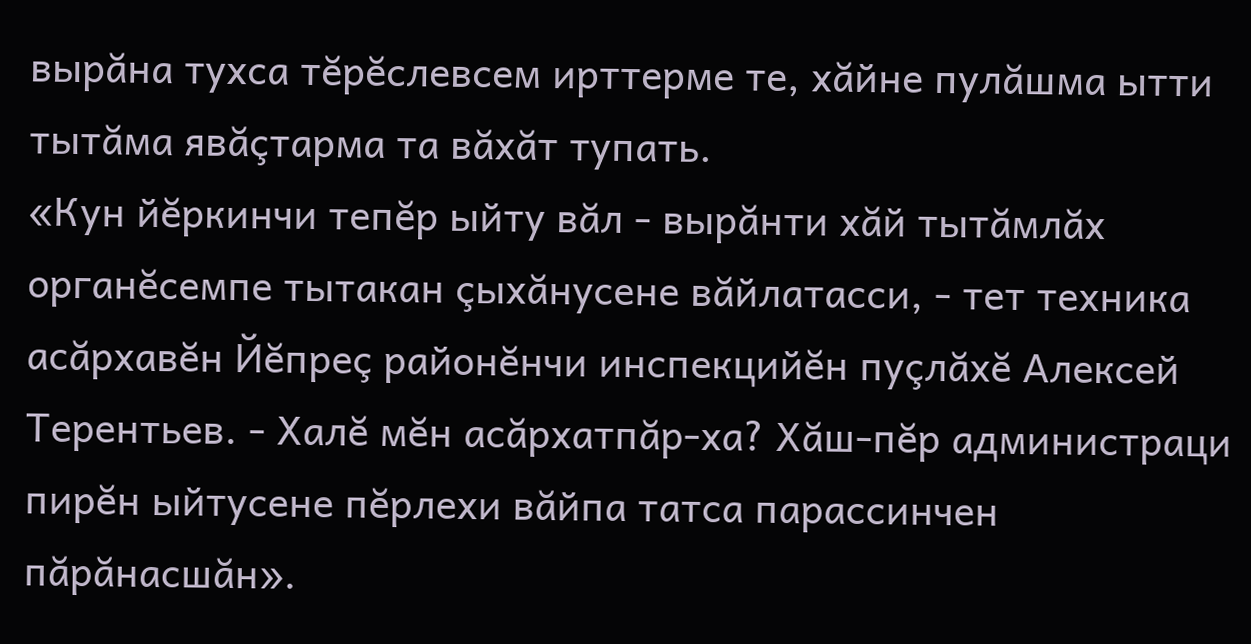вырăна тухса тĕрĕслевсем ирттерме те, хăйне пулăшма ытти тытăма явăçтарма та вăхăт тупать.
«Кун йĕркинчи тепĕр ыйту вăл - вырăнти хăй тытăмлăх органĕсемпе тытакан çыхăнусене вăйлатасси, - тет техника асăрхавĕн Йĕпреç районĕнчи инспекцийĕн пуçлăхĕ Алексей Терентьев. - Халĕ мĕн асăрхатпăр-ха? Хăш-пĕр администраци пирĕн ыйтусене пĕрлехи вăйпа татса парассинчен пăрăнасшăн».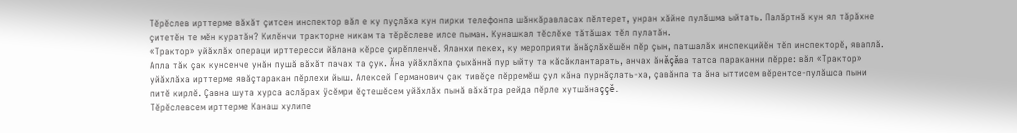Тĕрĕслев ирттерме вăхăт çитсен инспектор вăл е ку пуçлăха кун пирки телефонпа шăнкăравласах пĕлтерет, унран хăйне пулăшма ыйтать. Палăртнă кун ял тăрăхне çитетĕн те мĕн куратăн? Килĕнчи тракторне никам та тĕрĕслеве илсе пыман. Кунашкал тĕслĕхе тăтăшах тĕл пулатăн.
«Трактор» уйăхлăх операци ирттересси йăлана кĕрсе çирĕпленчĕ. Яланхи пекех, ку мероприяти ăнăçлăхĕшĕн пĕр çын, патшалăх инспекцийĕн тĕп инспекторĕ, яваплă. Апла тăк çак кунсенче унăн пушă вăхăт пачах та çук. Ăна уйăхлăхпа çыхăннă пур ыйту та кăсăклантарать, анчах ăнăçăва татса параканни пĕрре: вăл «Трактор» уйăхлăха ирттерме явăçтаракан пĕрлехи йыш. Алексей Германович çак тивĕçе пĕрремĕш çул кăна пурнăçлать-ха, çавăнпа та ăна ыттисем вĕрентсе-пулăшса пыни питĕ кирлĕ. Çавна шута хурса аслăрах ÿсĕмри ĕçтешĕсем уйăхлăх пынă вăхăтра рейда пĕрле хутшăнаççĕ.
Тĕрĕслевсем ирттерме Канаш хулипе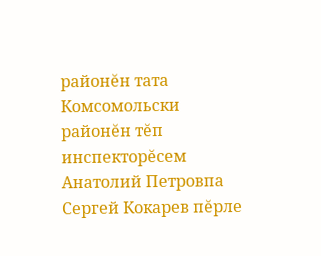районĕн тата Комсомольски районĕн тĕп инспекторĕсем Анатолий Петровпа Сергей Кокарев пĕрле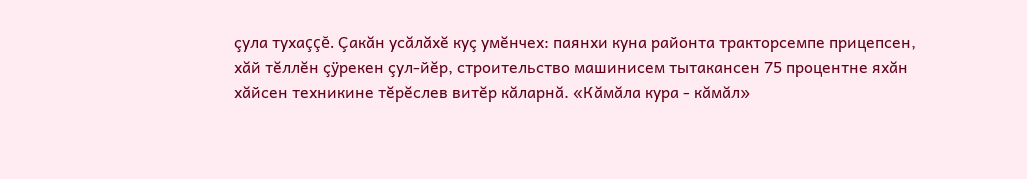çула тухаççĕ. Çакăн усăлăхĕ куç умĕнчех: паянхи куна районта тракторсемпе прицепсен, хăй тĕллĕн çÿрекен çул-йĕр, строительство машинисем тытакансен 75 процентне яхăн хăйсен техникине тĕрĕслев витĕр кăларнă. «Кăмăла кура - кăмăл»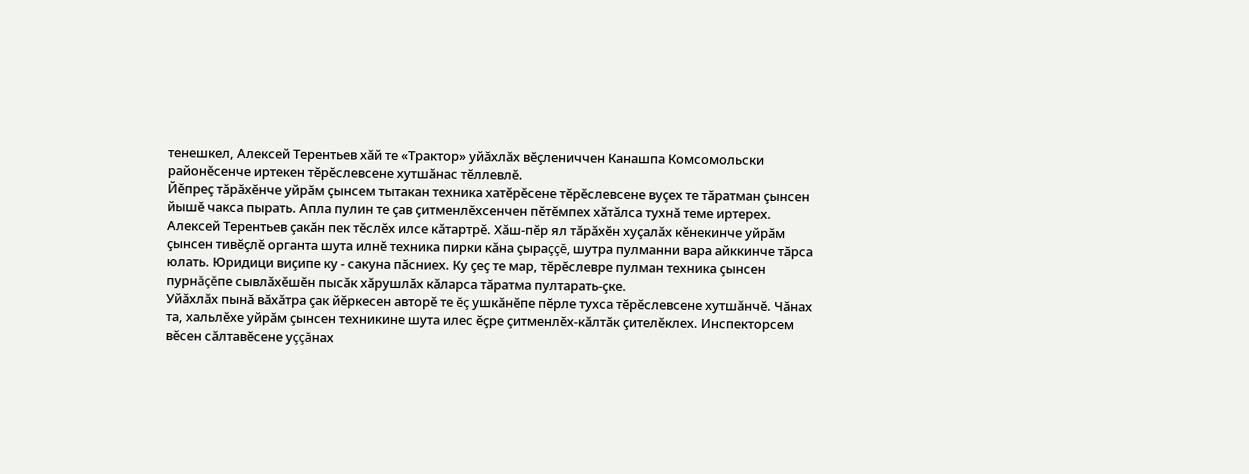тенешкел, Алексей Терентьев хăй те «Трактор» уйăхлăх вĕçлениччен Канашпа Комсомольски районĕсенче иртекен тĕрĕслевсене хутшăнас тĕллевлĕ.
Йĕпреç тăрăхĕнче уйрăм çынсем тытакан техника хатĕрĕсене тĕрĕслевсене вуçех те тăратман çынсен йышĕ чакса пырать. Апла пулин те çав çитменлĕхсенчен пĕтĕмпех хăтăлса тухнă теме иртерех.
Алексей Терентьев çакăн пек тĕслĕх илсе кăтартрĕ. Хăш-пĕр ял тăрăхĕн хуçалăх кĕнекинче уйрăм çынсен тивĕçлĕ органта шута илнĕ техника пирки кăна çыраççĕ, шутра пулманни вара айккинче тăрса юлать. Юридици виçипе ку - сакуна пăсниех. Ку çеç те мар, тĕрĕслевре пулман техника çынсен пурнăçĕпе сывлăхĕшĕн пысăк хăрушлăх кăларса тăратма пултарать-çке.
Уйăхлăх пынă вăхăтра çак йĕркесен авторĕ те ĕç ушкăнĕпе пĕрле тухса тĕрĕслевсене хутшăнчĕ. Чăнах та, хальлĕхе уйрăм çынсен техникине шута илес ĕçре çитменлĕх-кăлтăк çителĕклех. Инспекторсем вĕсен сăлтавĕсене уççăнах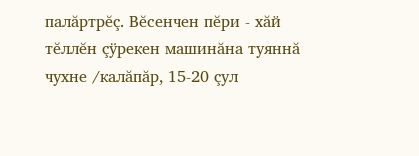палăртрĕç. Вĕсенчен пĕри - хăй тĕллĕн çÿрекен машинăна туяннă чухне /калăпăр, 15-20 çул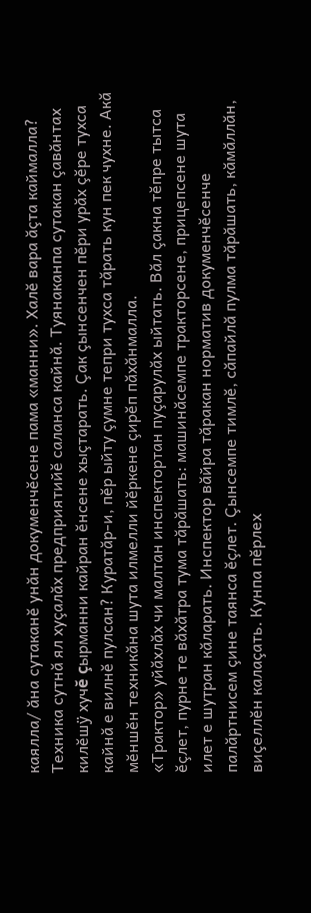каялла/ ăна сутаканĕ унăн докуменчĕсене пама «манни». Халĕ вара ăçта каймалла? Техника сутнă ял хуçалăх предприятийĕ саланса кайнă. Туянаканпа сутакан çавăнтах килĕшÿ хучĕ çырманни кайран ĕнсене хыçтарать. Çак çынсенчен пĕри урăх çĕре тухса кайнă е вилнĕ пулсан? Куратăр-и, пĕр ыйту çумне тепри тухса тăрать кун пек чухне. Акă мĕншĕн техникăна шута илмелли йĕркене çирĕп пăхăнмалла.
«Трактор» уйăхлăх чи малтан инспектортан пуçарулăх ыйтать. Вăл çакна тĕпре тытса ĕçлет, пурне те вăхăтра тума тăрăшать: машинăсемпе тракторсене, прицепсене шута илет е шутран кăларать. Инспектор вăйра тăракан норматив докуменчĕсенче палăртнисем çине таянса ĕçлет. Çынсемпе тимлĕ, сăпайлă пулма тăрăшать, кăмăллăн, виçеллĕн калаçать. Кунпа пĕрлех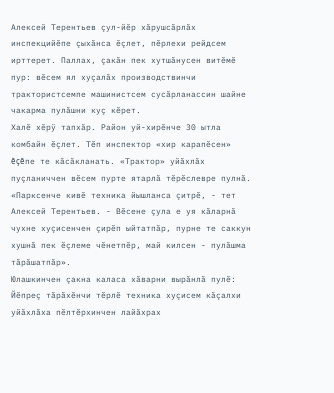Алексей Терентьев çул-йĕр хăрушсăрлăх инспекцийĕпе çыхăнса ĕçлет, пĕрлехи рейдсем ирттерет. Паллах, çакăн пек хутшăнусен витĕмĕ пур: вĕсем ял хуçалăх производствинчи трактористсемпе машинистсем сусăрланассин шайне чакарма пулăшни куç кĕрет.
Халĕ хĕрÿ тапхăр. Район уй-хирĕнче 30 ытла комбайн ĕçлет. Тĕп инспектор «хир карапĕсен» ĕçĕпе те кăсăкланать. «Трактор» уйăхлăх пуçланиччен вĕсем пурте ятарлă тĕрĕслевре пулнă.
«Парксенче кивĕ техника йышланса çитрĕ, - тет Алексей Терентьев. - Вĕсене çула е уя кăларнă чухне хуçисенчен çирĕп ыйтатпăр, пурне те саккун хушнă пек ĕçлеме чĕнетпĕр, май килсен - пулăшма тăрăшатпăр».
Юлашкинчен çакна каласа хăварни вырăнлă пулĕ: Йĕпреç тăрăхĕнчи тĕрлĕ техника хуçисем кăçалхи уйăхлăха пĕлтĕрхинчен лайăхрах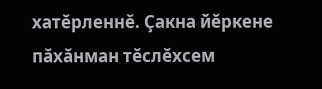хатĕрленнĕ. Çакна йĕркене пăхăнман тĕслĕхсем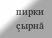пирки çырнă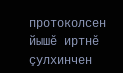протоколсен йышĕ иртнĕ çулхинчен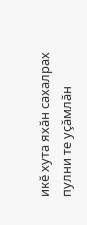икĕ хута яхăн сахалрах пулни те уçăмлăн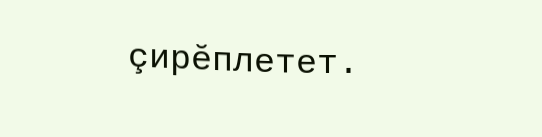çирĕплетет.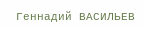Геннадий ВАСИЛЬЕВ